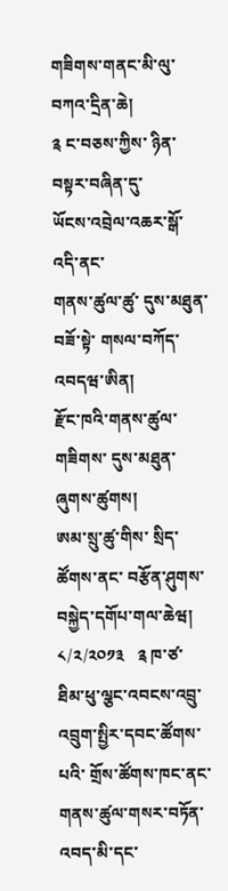གཟིགས་གནང་མི་ལུ་བཀའ་དྲིན་ཆེ།
༉ ང་བཅས་ཀྱིས་ ཉིན་བསྟར་བཞིན་དུ་
ཡོངས་འབྲེལ་འཆར་སྒོ་འདི་ནང་
གནས་ཚུལ་ཚུ་ དུས་མཐུན་བཟོ་སྟེ་ གསལ་བཀོད་འབདཝ་ཨིན།
རྫོང་ཁའི་གནས་ཚུལ་གཟིགས་ དུས་མཐུན་ཞུགས་ཚུགས།
ཨམ་སྲུ་ཚུ་གིས་ སྲིད་ཚོགས་ནང་ བརྩོན་ཤུགས་བསྐྱེད་དགོཔ་གལ་ཆེཝ།
༨/༢/༢༠༡༣   ༉ ཁ་ཙ་ ཐིམ་ཕུ་ལྕང་འབངས་འབྲུ་ འབྲུག་སྤྱིར་དབང་ཚོགས་པའི་ གྲོས་ཚོགས་ཁང་ནང་ གནས་ཚུལ་གསར་བཏོན་འབད་མི་དང་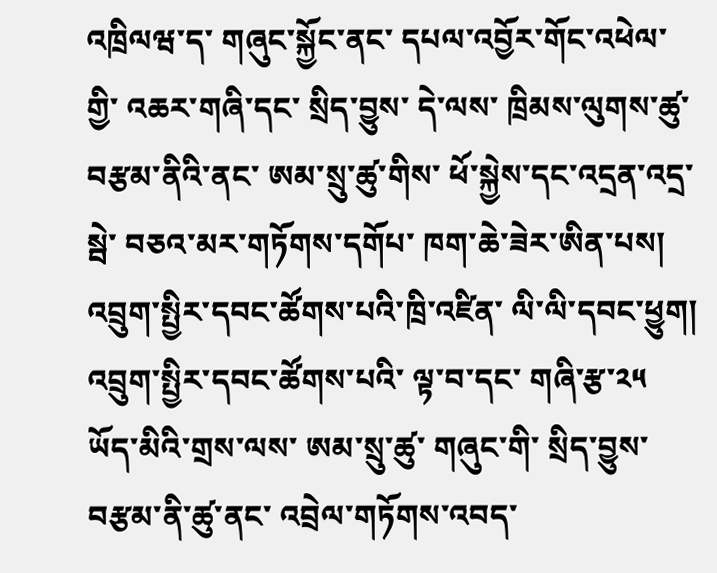འཁྲིལཝ་ད་ གཞུང་སྐྱོང་ནང་ དཔལ་འབྱོར་གོང་འཕེལ་གྱི་ འཆར་གཞི་དང་ སྲིད་བྱུས་ དེ་ལས་ ཁྲིམས་ལུགས་ཚུ་ བརྩམ་ནིའི་ནང་ ཨམ་སྲུ་ཚུ་གིས་ ཕོ་སྐྱེས་དང་འདྲན་འདྲ་སྦེ་ བཅའ་མར་གཏོགས་དགོཔ་ ཁག་ཆེ་ཟེར་ཨིན་པས།
འབྲུག་སྤྱིར་དབང་ཚོགས་པའི་ཁྲི་འཛིན་ ལི་ལི་དབང་ཕྱུག།
འབྲུག་སྤྱིར་དབང་ཚོགས་པའི་ ལྟ་བ་དང་ གཞི་རྩ་༢༥ ཡོད་མིའི་གྲས་ལས་ ཨམ་སྲུ་ཚུ་ གཞུང་གི་ སྲིད་བྱུས་བརྩམ་ནི་ཚུ་ནང་ འབྲེལ་གཏོགས་འབད་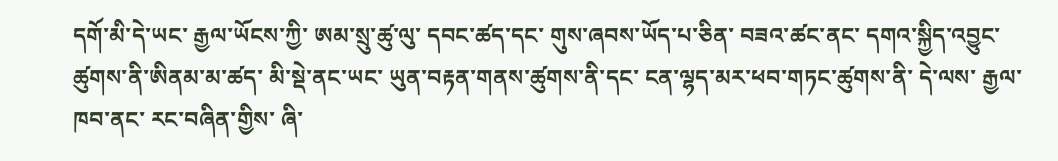དགོ་མི་དེ་ཡང་ རྒྱལ་ཡོངས་ཀྱི་ ཨམ་སྲུ་ཚུ་ལུ་ དབང་ཚད་དང་ གུས་ཞབས་ཡོད་པ་ཅིན་ བཟའ་ཚང་ནང་ དགའ་སྐྱིད་འབྱུང་ཚུགས་ནི་ཨིནམ་མ་ཚད་ མི་སྡེ་ནང་ཡང་ ཡུན་བརྟན་གནས་ཚུགས་ནི་དང་ ངན་ལྷད་མར་ཕབ་གཏང་ཚུགས་ནི་ དེ་ལས་ རྒྱལ་ཁབ་ནང་ རང་བཞིན་གྱིས་ ཞི་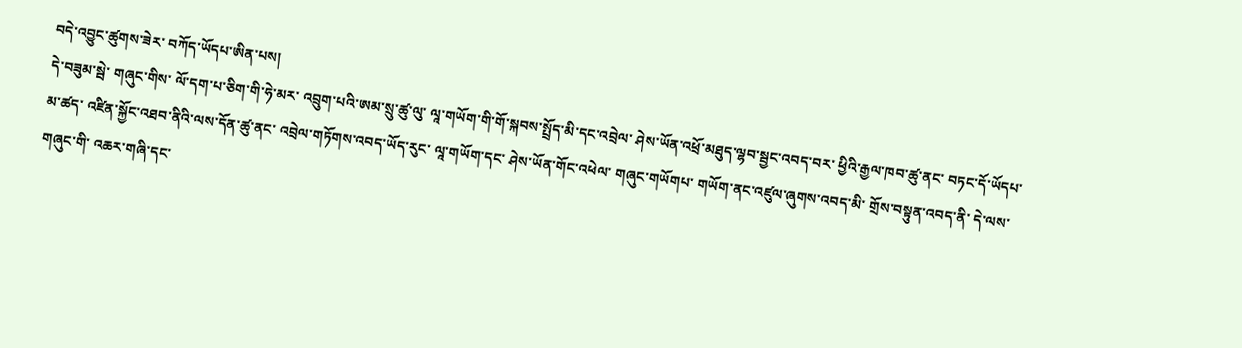བདེ་འབྱུང་ཚུགས་ཟེར་ བཀོད་ཡོདཔ་ཨིན་པས།
དེ་བཟུམ་སྦེ་ གཞུང་གིས་ ལོ་དག་པ་ཅིག་གི་ཧེ་མར་ འབྲུག་པའི་ཨམ་སྲུ་ཚུ་ལུ་ ལཱ་གཡོག་གི་གོ་སྐབས་སྤྲོད་མི་དང་འབྲེལ་ ཤེས་ཡོན་འཕྲོ་མཐུད་ལྷབ་སྦྱང་འབད་བར་ ཕྱིའི་རྒྱལ་ཁབ་ཚུ་ནང་ བཏང་དོ་ཡོདཔ་མ་ཚད་ འཛིན་སྐྱོང་འཐབ་ནིའི་ལས་དོན་ཚུ་ནང་ འབྲེལ་གཏོགས་འབད་ཡོད་རུང་ ལཱ་གཡོག་དང་ ཤེས་ཡོན་གོང་འཕེལ་ གཞུང་གཡོགཔ་ གཡོག་ནང་འཛུལ་ཞུགས་འབད་མི་ གྲོས་བསྟུན་འབད་ནི་ དེ་ལས་ གཞུང་གི་ འཆར་གཞི་དང་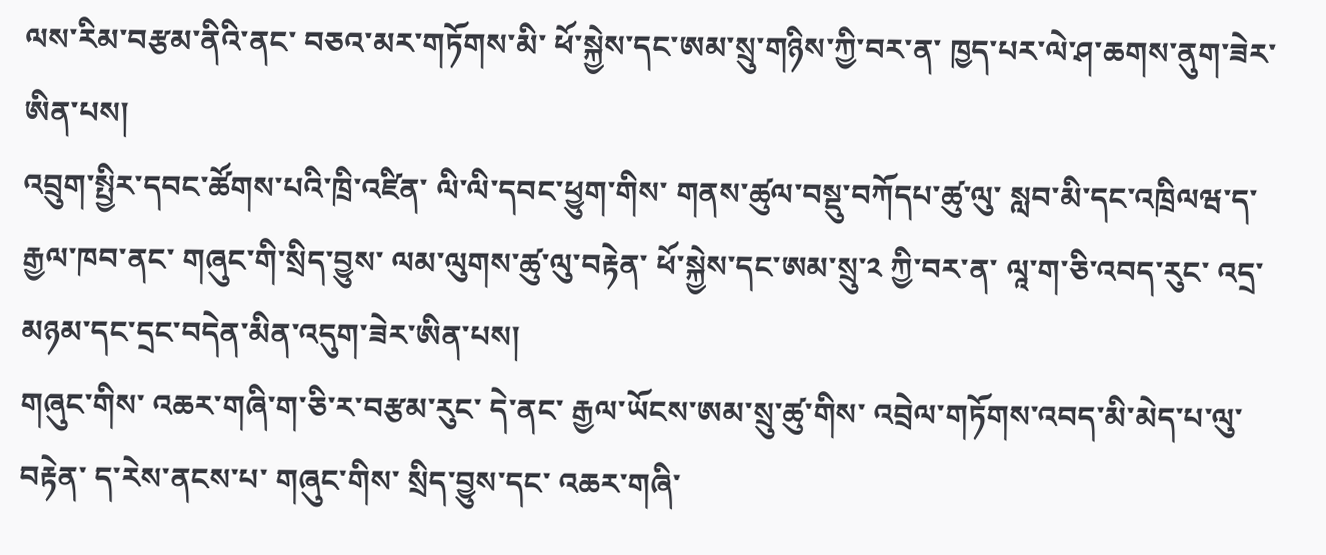ལས་རིམ་བརྩམ་ནིའི་ནང་ བཅའ་མར་གཏོགས་མི་ ཕོ་སྐྱེས་དང་ཨམ་སྲུ་གཉིས་ཀྱི་བར་ན་ ཁྱད་པར་ལེ་ཤ་ཆགས་ནུག་ཟེར་ཨིན་པས།
འབྲུག་སྤྱིར་དབང་ཚོགས་པའི་ཁྲི་འཛིན་ ལི་ལི་དབང་ཕྱུག་གིས་ གནས་ཚུལ་བསྡུ་བཀོདཔ་ཚུ་ལུ་ སླབ་མི་དང་འཁྲིལཝ་ད་ རྒྱལ་ཁབ་ནང་ གཞུང་གི་སྲིད་བྱུས་ ལམ་ལུགས་ཚུ་ལུ་བརྟེན་ ཕོ་སྐྱེས་དང་ཨམ་སྲུ་༢ ཀྱི་བར་ན་ ལཱ་ག་ཅི་འབད་རུང་ འདྲ་མཉམ་དང་དྲང་བདེན་མིན་འདུག་ཟེར་ཨིན་པས།
གཞུང་གིས་ འཆར་གཞི་ག་ཅི་ར་བརྩམ་རུང་ དེ་ནང་ རྒྱལ་ཡོངས་ཨམ་སྲུ་ཚུ་གིས་ འབྲེལ་གཏོགས་འབད་མི་མེད་པ་ལུ་བརྟེན་ ད་རེས་ནངས་པ་ གཞུང་གིས་ སྲིད་བྱུས་དང་ འཆར་གཞི་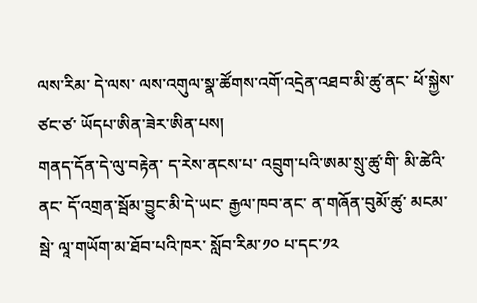ལས་རིམ་ དེ་ལས་ ལས་འགུལ་སྣ་ཚོགས་འགོ་འདྲེན་འཐབ་མི་ཚུ་ནང་ ཕོ་སྐྱེས་ཙང་ཙ་ ཡོདཔ་ཨིན་ཟེར་ཨིན་པས།
གནད་དོན་དེ་ལུ་བརྟེན་ ད་རེས་ནངས་པ་ འབྲུག་པའི་ཨམ་སྲུ་ཚུ་གི་ མི་ཚེའི་ནང་ དོ་འགྲན་སྦོམ་བྱུང་མི་དེ་ཡང་ རྒྱལ་ཁབ་ནང་ ན་གཞོན་བུམོ་ཚུ་ མངམ་སྦེ་ ལཱ་གཡོག་མ་ཐོབ་པའི་ཁར་ སློབ་རིམ་༡༠ པ་དང་༡༢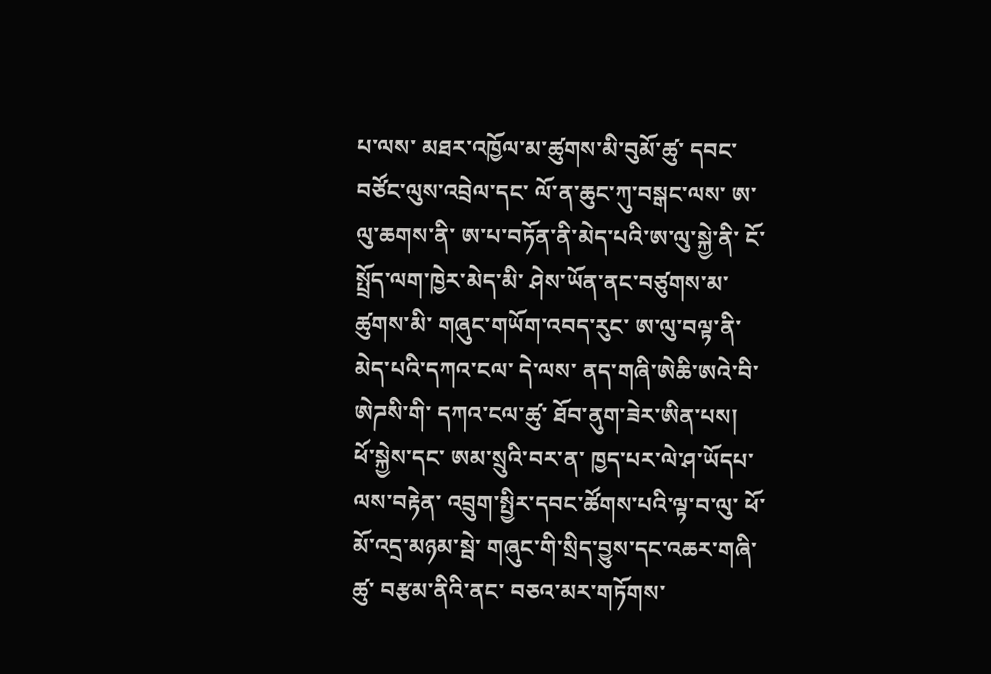པ་ལས་ མཐར་འཁྱོལ་མ་ཚུགས་མི་བུམོ་ཚུ་ དབང་བཙོང་ལུས་འབྲེལ་དང་ ལོ་ན་ཆུང་ཀུ་བསྒང་ལས་ ཨ་ལུ་ཆགས་ནི་ ཨ་པ་བཏོན་ནི་མེད་པའི་ཨ་ལུ་སྐྱེ་ནི་ ངོ་སྤྲོད་ལག་ཁྱེར་མེད་མི་ ཤེས་ཡོན་ནང་བཙུགས་མ་ཚུགས་མི་ གཞུང་གཡོག་འབད་རུང་ ཨ་ལུ་བལྟ་ནི་མེད་པའི་དཀའ་ངལ་ དེ་ལས་ ནད་གཞི་ཨེཆི་ཨའེ་བི་ཨེཌསི་གི་ དཀའ་ངལ་ཚུ་ ཐོབ་ནུག་ཟེར་ཨིན་པས།
ཕོ་སྐྱེས་དང་ ཨམ་སྲུའི་བར་ན་ ཁྱད་པར་ལེ་ཤ་ཡོདཔ་ལས་བརྟེན་ འབྲུག་སྤྱིར་དབང་ཚོགས་པའི་ལྟ་བ་ལུ་ ཕོ་མོ་འདྲ་མཉམ་སྦེ་ གཞུང་གི་སྲིད་བྱུས་དང་འཆར་གཞི་ཚུ་ བརྩམ་ནིའི་ནང་ བཅའ་མར་གཏོགས་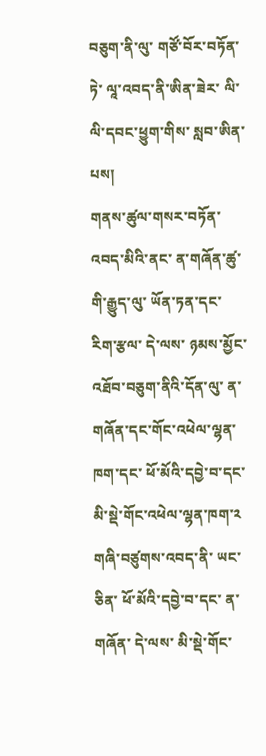བཅུག་ནི་ལུ་ གཙོ་བོར་བཏོན་ཏེ་ ལཱ་འབད་ནི་ཨིན་ཟེར་ ལི་ལི་དབང་ཕྱུག་གིས་ སླབ་ཨིན་པས།
གནས་ཚུལ་གསར་བཏོན་འབད་མིའི་ནང་ ན་གཞོན་ཚུ་གི་རྒྱུད་ལུ་ ཡོན་ཏན་དང་ རིག་རྩལ་ དེ་ལས་ ཉམས་མྱོང་འཐོབ་བཅུག་ནིའི་དོན་ལུ་ ན་གཞོན་དང་གོང་འཕེལ་ལྷན་ཁག་དང་ ཕོ་མོའི་དབྱེ་བ་དང་ མི་སྡེ་གོང་འཕེལ་ལྷན་ཁག་༢ གཞི་བཙུགས་འབད་ནི་ ཡང་ཅིན་ ཕོ་མོའི་དབྱེ་བ་དང་ ན་གཞོན་ དེ་ལས་ མི་སྡེ་གོང་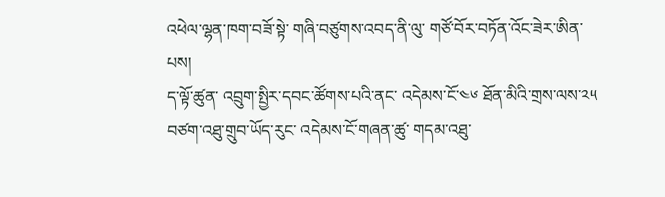འཕེལ་ལྷན་ཁག་བཟོ་སྟེ་ གཞི་བཙུགས་འབད་ནི་ལུ་ གཙོ་བོར་བཏོན་འོང་ཟེར་ཨིན་པས།
ད་ལྟོ་ཚུན་ འབྲུག་སྤྱིར་དབང་ཚོགས་པའི་ནང་ འདེམས་ངོ་༤༦ ཐོན་མིའི་གྲས་ལས་༢༥ བཙག་འཐུ་གྲུབ་ཡོད་རུང་ འདེམས་ངོ་གཞན་ཚུ་ གདམ་འཐུ་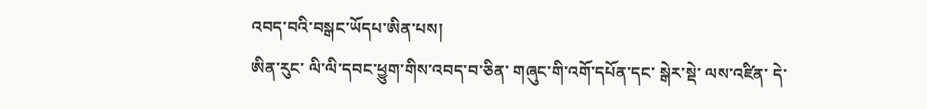འབད་བའི་བསྒང་ཡོདཔ་ཨིན་པས།
ཨིན་རུང་ ལི་ལི་དབང་ཕྱུག་གིས་འབད་བ་ཅིན་ གཞུང་གི་འགོ་དཔོན་དང་ སྒེར་སྡེ་ ལས་འཛིན་ དེ་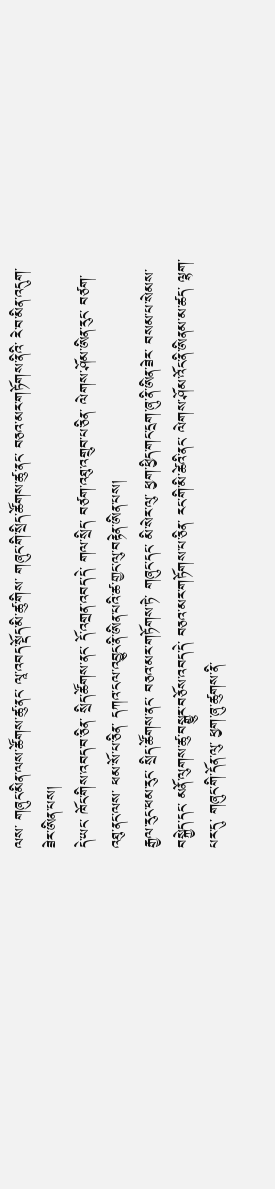ལས་ གཞུང་མིན་ལས་ཚོགས་ཚུ་ནང་ ལཱ་འབད་སྡོད་མི་ཚུ་གིས་ གཞུང་གི་སྲིད་ཚོགས་ཚུ་ནང་ བཅའ་མར་གཏོགས་ནིའི་ རེ་བ་མིན་འདུག་ཟེར་ཨིན་པས།
དེ་ཡང་ ཁོང་གིས་འབད་བ་ཅིན་ སྲིད་ཚོགས་ནང་ དོ་འགྲན་འབད་དེ་ གལ་སྲིད་ བཙག་འཐུ་འགྲུབ་པ་ཅིན་ ལེགས་ཤོམ་ཨིན་རུང་ བཙག་འཐུ་ནང་ལས་ ཕམ་སོ་པ་ཅིན་ དཀའ་ངལ་འབྱུང་ནི་ཨིན་པའི་ཚ་གྱང་ལུ་བརྟེན་ཨིན་པས།
རྒྱལ་རུང་ཕམ་རུང་ སྲིད་ཚོགས་ནང་ བཅའ་མར་གཏོགས་ཏེ་ གཞུང་དང་ མི་སེར་ལུ་ ཕྱག་ཕྱིད་གང་དྲག་ཞུ་ནི་ཨིན་ཟེར་ བསམ་པ་སེམས་བསྐྱེད་དང་ མནོ་ལུགས་ཚུ་བསྒྱུར་བཅོས་འབད་དེ་ བཅའ་མར་གཏོགས་པ་ཅིན་ རང་གི་མི་ཚེའི་ནང་ ལེགས་ཤོམ་འོང་ནི་ཨིནམ་མ་ཚད་ ལྷག་པར་དུ་ གཞུང་གི་དོན་ལུ་ ཕྱག་ཞུ་ཚུགས་ནི་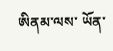ཨིནམ་ལས་ ཡོན་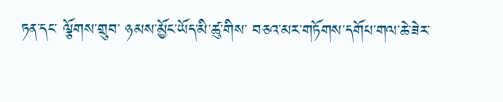ཏན་དང་ ལྕོགས་གྲུབ་ ཉམས་མྱོང་ཡོད་མི་ཚུ་གིས་ བཅའ་མར་གཏོགས་དགོཔ་གལ་ཆེ་ཟེར་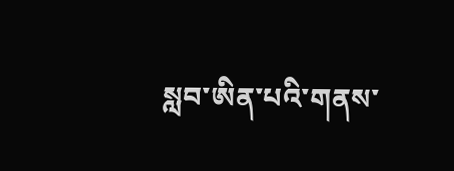སླབ་ཨིན་པའི་གནས་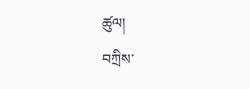ཚུལ།
བཀྲིས་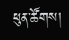ཕུན་ཚོགས།